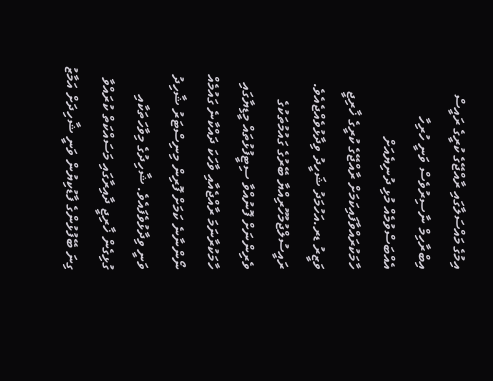އިމުގެ މައްސަލާގައި ރާއްޖޭގެ ކުރީގެ ރައީސް އިބްރާހިމް ނާސިރުވެސް ވަނީ ހުރިހާ އެއްބަސްވުމެއް މުޅި ދުނިޔެއަށް ހާމަކުރައްވާފައިކަމަށް ރާއްޖޭގެ ކުރީގެ ޚާރިޖީ ވަޒީރު ޑރ.އަހުމަދު ޝަހީދު ވިދާޅުވެއްޖެއެވެ.
ރައީސުލްޖުމުހޫރިއްޔާ ބޭރުގެ ގައުމުތަކުގެ ވެރިންނަށް ފޮނުއްވާ ސިޓީފުޅުތައް މީޑިޔާގައި ހާމަކުރާނަމަ ރާއްޖެއާއި ވާހަކަ ދައްކާނެ ގައުމެއް ނޯންނާނެ ކަމަށް ފޮރިން މިނިސްޓަރު ޝާހިދު ވަނީ ވިދާޅުވެފައެވެ. ޝާހިދުގެ މިވާހަތަކާއި ގުޅިގެން ޚާރިޖީ ދާއިރާގައި މަސައްކަތް ކުރައްވާ ގިނަ ބޭފުޅުންގެ ފާޑުކިޔުން ވަނީ ޝާހިދަށް އަމާޒު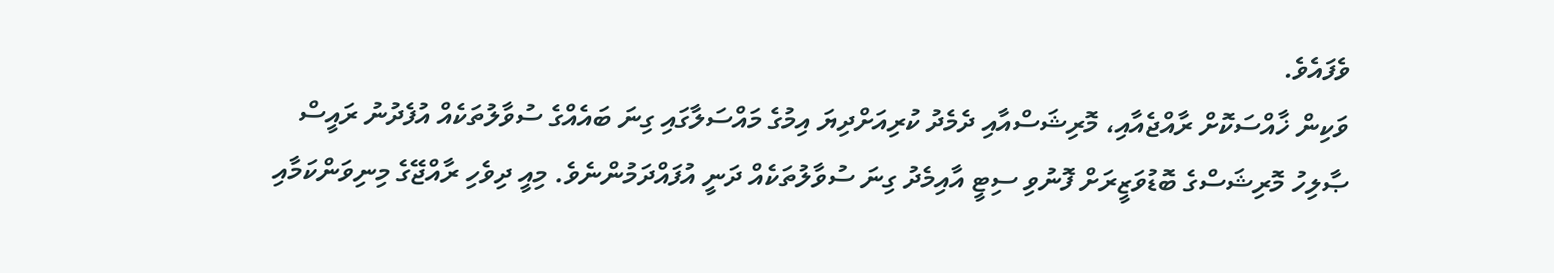ވެފައެވެ.
ވަކިން ޚާއްސަކޮށް ރާއްޖެއާއި، މޮރިޝަސްއާއި ދެމެދު ކުރިއަށްދިޔަ އިމުގެ މައްސަލާގައި ގިނަ ބައެއްގެ ސުވާލުތަކެއް އުފެދުނު ރައީސް ޞާލިހު މޮރިޝަސްގެ ބޮޑުވަޒީރަށް ފޮނުވި ސިޓީ އާއިމެދު ގިނަ ސުވާލުތަކެއް ދަނީ އުފައްދަމުންނެވެ. މިއީ ދިވެހި ރާއްޖޭގެ މިނިވަންކަމާއި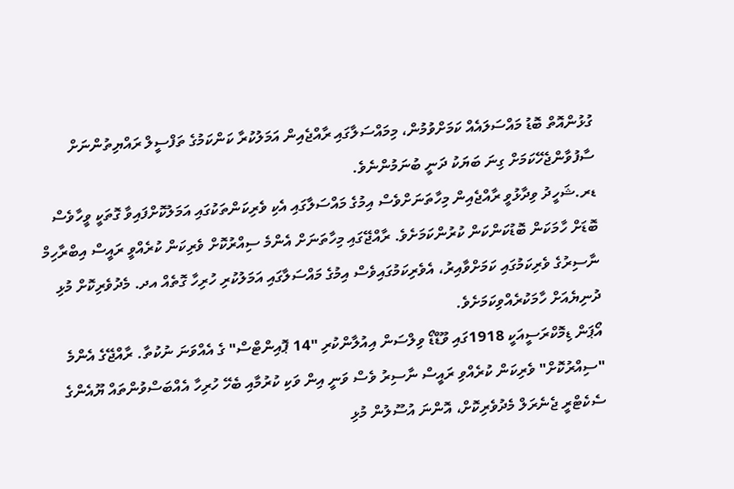ގުޅުންއޮތް ބޮޑު މައްސަލައެއް ކަމަށްވުމުން، މިމައްސަލާގައި ރާއްޖެއިން އަމަލުކުރާ ކަންކަމުގެ ތަފްސީލް ރައްޔިތުންނަށް ސާފުވާންޖެހޭކަމަށް ގިނަ ބަޔަކު ދަނީ ބުނަމުންނެވެ.
ޑރ.ޝަހީދު ވިދާޅުވީ ރާއްޖެއިން މިހާތަނަށްވެސް އިމުގެ މައްސަލާގައި އެކި ވެރިކަންތަކުގައި އަމަލުކޮށްފައިވާ ގޮތަކީ ވީހާވެސް ބޮޑަށް ހާމަކަން ބޮޑުކަންކަން ކުރުންކަމަށެވެ. ރާއްޖޭގައި މިހާތަނަށް އެންމެ ސިއްރުކޮށް ވެރިކަން ކުރެއްވީ ރައީސް އިބްރާހިމް ނާސިރުގެ ވެރިކަމުގައި ކަމަށްވާއިރު، އެވެރިކަމުގައިވެސް އިމުގެ މައްސަލާގައި އަމަލުކުރި ހުރިހާ ގޮތެއް އދ. މެދުވެރިކޮށް މުޅި ދުނިޔެއަށް ހާމަކުރެއްވިކަމަށެވެ.
އޯޕަން ޑިމޮކްރަސީއަކީ 1918ގައި ވޫޑްޑޯ ވިލްސަން އިއުލާންކުރި "14 ޕޮއިންޓްސް" ގެ އެއްވަނަ ނުކުތާ. ރާއްޖޭގެ އެންމެ "ސިއްރުކޮށް" ވެރިކަން ކުރެއްވި ރައީސް ނާސިރު ވެސް ވަނީ އިން ވަކި ކުރުމާއި ބެހޭ ހުރިހާ އެއްބަސްވުންތައް ޔޫއެންގެ ސެކެޓްރީ ޖެނެރަލް މެދުވެރިކޮށް، އޮންނަ އުސޫލުން މުޅި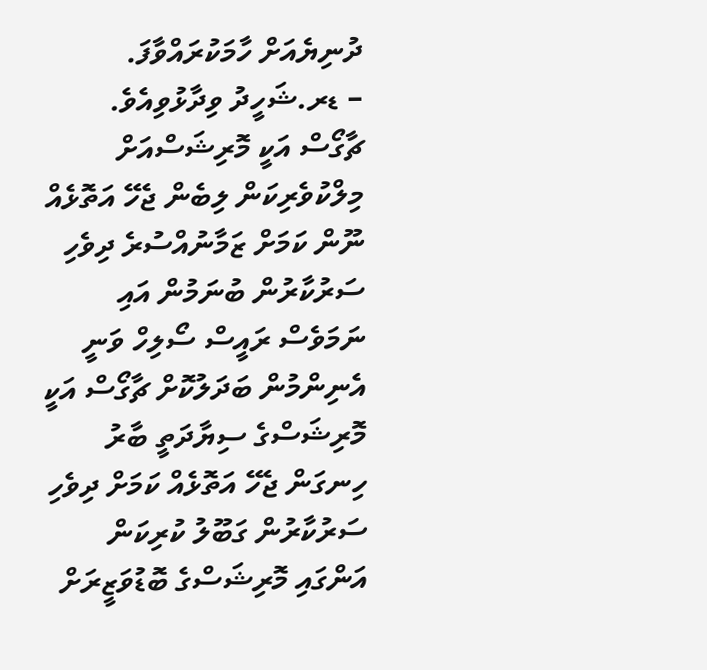ދުނިޔެއަށް ހާމަކުރައްވާފަ.
– ޑރ.ޝަހީދު ވިދާޅުވިއެވެ.
ޗާގޯސް އަކީ މޮރިޝަސްއަށް މިލްކުވެރިކަން ލިބެން ޖެހޭ އަތޮޅެއް ނޫން ކަމަށް ޒަމާނުއްސުރެ ދިވެހި ސަރުކާރުން ބުނަމުން އައި ނަމަވެސް ރައީސް ސޯލިހް ވަނީ އެނިންމުން ބަދަލުކޮށް ޗާގޯސް އަކީ މޮރިޝަސްގެ ސިޔާދަތީ ބާރު ހިނގަން ޖެހޭ އަތޮޅެއް ކަމަށް ދިވެހި ސަރުކާރުން ގަބޫލު ކުރިކަން އަންގައި މޮރިޝަސްގެ ބޮޑުވަޒީރަށް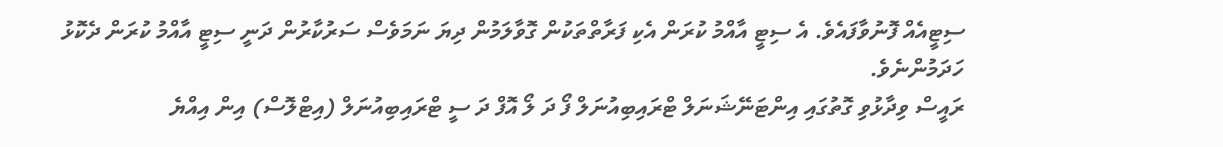ސިޓީއެއް ފޮނުވާފައެވެ. އެ ސިޓީ އާއްމު ކުރަން އެކި ފަރާތްތަކުން ގޮވާލަމުން ދިޔަ ނަމަވެސް ސަރުކާރުން ދަނީ ސިޓީ އާއްމު ކުރަން ދެކޮޅު ހަދަމުންނެވެ.
ރައީސް ވިދާޅުވި ގޮތުގައި އިންޓަނޭޝަނަލް ޓްރައިބިއުނަލް ފޯ ދަ ލޯ އޮފް ދަ ސީ ޓްރައިބިއުނަލް (އިޓްލޮސް) އިން އިއްޔެ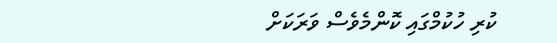ކުރި ހުކުމްގައި ކޮންމެވެސް ވަރަކަށް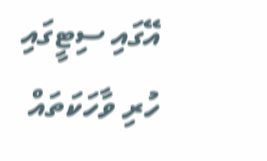އޭގައި ސިޓީގައި ހުރި ވާހަކަތައް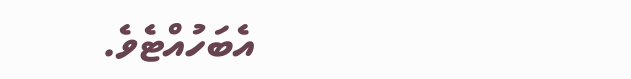އެބަހުއްޓެވެ.